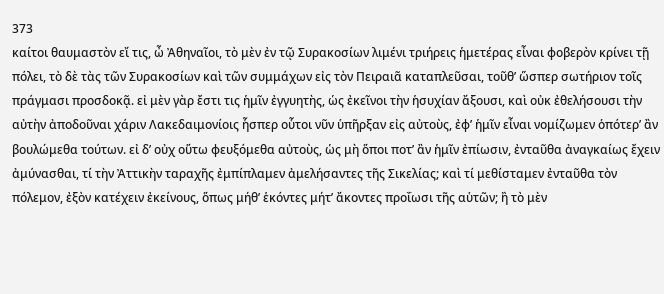373
καίτοι θαυμαστὸν εἴ τις, ὦ Ἀθηναῖοι, τὸ μὲν ἐν τῷ Συρακοσίων λιμένι τριήρεις ἡμετέρας εἶναι φοβερὸν κρίνει τῇ πόλει, τὸ δὲ τὰς τῶν Συρακοσίων καὶ τῶν συμμάχων εἰς τὸν Πειραιᾶ καταπλεῦσαι, τοῦθʼ ὥσπερ σωτήριον τοῖς πράγμασι προσδοκᾷ. εἰ μὲν γὰρ ἔστι τις ἡμῖν ἐγγυητὴς, ὡς ἐκεῖνοι τὴν ἡσυχίαν ἄξουσι, καὶ οὐκ ἐθελήσουσι τὴν αὐτὴν ἀποδοῦναι χάριν Λακεδαιμονίοις ἧσπερ οὗτοι νῦν ὑπῆρξαν εἰς αὐτοὺς, ἐφʼ ἡμῖν εἶναι νομίζωμεν ὁπότερʼ ἂν βουλώμεθα τούτων. εἰ δʼ οὐχ οὕτω φευξόμεθα αὐτοὺς, ὡς μὴ ὅποι ποτʼ ἂν ἡμῖν ἐπίωσιν, ἐνταῦθα ἀναγκαίως ἔχειν ἀμύνασθαι, τί τὴν Ἀττικὴν ταραχῆς ἐμπίπλαμεν ἀμελήσαντες τῆς Σικελίας; καὶ τί μεθίσταμεν ἐνταῦθα τὸν πόλεμον, ἐξὸν κατέχειν ἐκείνους, ὅπως μήθʼ ἑκόντες μήτʼ ἄκοντες προΐωσι τῆς αὑτῶν; ἢ τὸ μὲν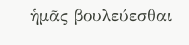ἡμᾶς βουλεύεσθαι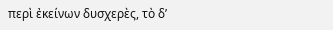περὶ ἐκείνων δυσχερὲς, τὸ δʼ